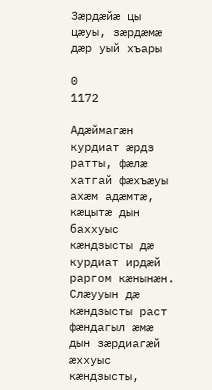Зæрдæйæ цы цæуы, зæрдæмæ дæр уый хъары

0
1172

Адæймагæн курдиат æрдз ратты, фæлæ хатгай фæхъæуы ахæм адæмтæ, кæцытæ дын баххуыс кæндзысты дæ курдиат ирдæй раргом кæнынæн. Слæууын дæ кæндзысты раст фæндагыл æмæ дын зæрдиагæй æххуыс кæндзысты,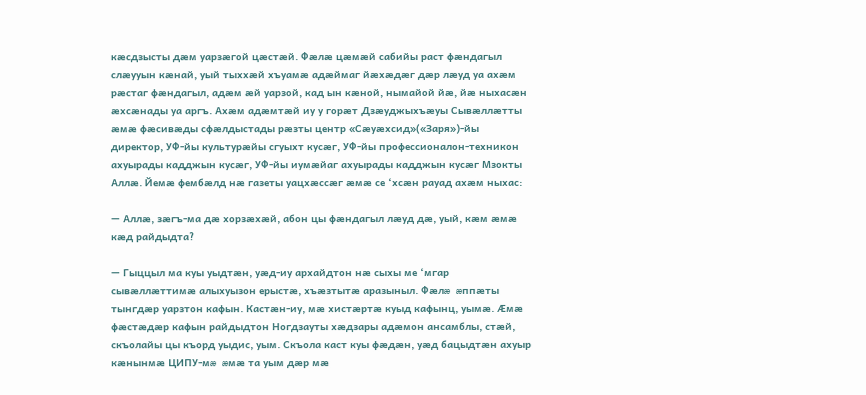кæсдзысты дæм уарзæгой цæстæй. Фæлæ цæмæй сабийы раст фæндагыл слæууын кæнай, уый тыххæй хъуамæ адæймаг йæхæдæг дæр лæуд уа ахæм рæстаг фæндагыл, адæм æй уарзой, кад ын кæной, нымайой йæ, йæ ныхасæн æхсæнады уа аргъ. Ахæм адæмтæй иу у горæт Дзæуджыхъæуы Сывæллæтты æмæ фæсивæды сфæлдыстады рæзты центр «Сæуæхсид»(«Заря»)-йы директор, УФ-йы культурæйы сгуыхт кусæг, УФ-йы профессионалон-техникон ахуырады кадджын кусæг, УФ-йы иумæйаг ахуырады кадджын кусæг Мзокты Аллæ. Йемæ фембæлд нæ газеты уацхæссæг æмæ се ‘хсæн рауад ахæм ныхас:

— Аллæ, зæгъ-ма дæ хорзæхæй, абон цы фæндагыл лæуд дæ, уый, кæм æмæ кæд райдыдта?

— Гыццыл ма куы уыдтæн, уæд-иу архайдтон нæ сыхы ме ‘мгар сывæллæттимæ алыхуызон ерыстæ, хъæзтытæ аразыныл. Фæлæ æппæты тынгдæр уарзтон кафын. Кастæн-иу, мæ хистæртæ куыд кафынц, уымæ. Æмæ фæстæдæр кафын райдыдтон Ногдзауты хæдзары адæмон ансамблы, стæй, скъолайы цы къорд уыдис, уым. Скъола каст куы фæдæн, уæд бацыдтæн ахуыр кæнынмæ ЦИПУ-мæ æмæ та уым дæр мæ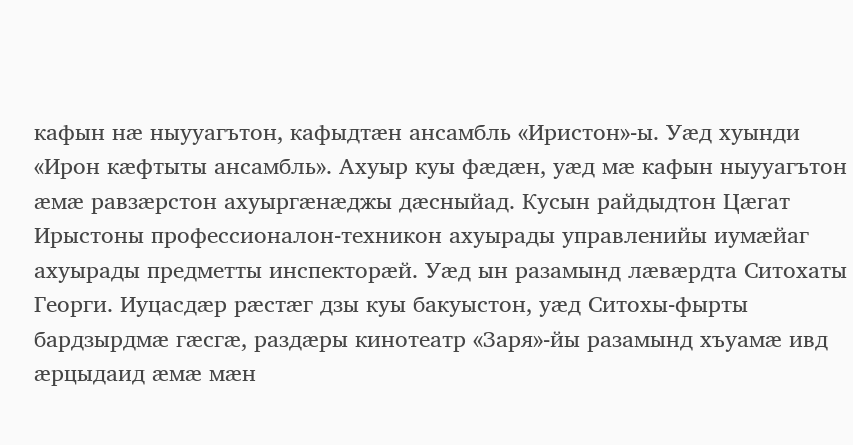кафын нæ ныууагътон, кафыдтæн ансамбль «Иристон»-ы. Уæд хуынди «Ирон кæфтыты ансамбль». Ахуыр куы фæдæн, уæд мæ кафын ныууагътон æмæ равзæрстон ахуыргæнæджы дæсныйад. Кусын райдыдтон Цæгат Ирыстоны профессионалон-техникон ахуырады управленийы иумæйаг ахуырады предметты инспекторæй. Уæд ын разамынд лæвæрдта Ситохаты Георги. Иуцасдæр рæстæг дзы куы бакуыстон, уæд Ситохы-фырты бардзырдмæ гæсгæ, раздæры кинотеатр «Заря»-йы разамынд хъуамæ ивд æрцыдаид æмæ мæн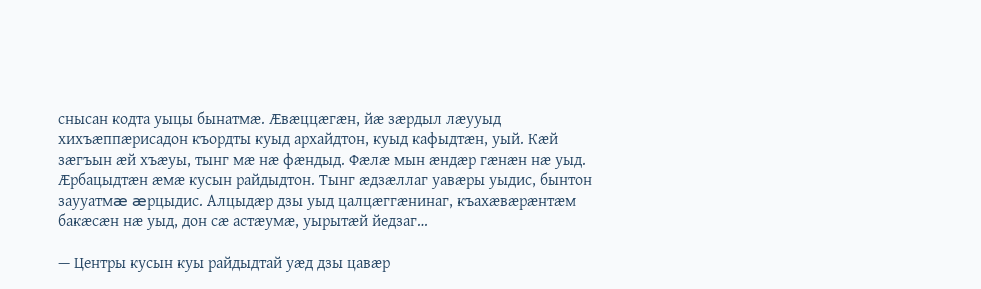снысан кодта уыцы бынатмæ. Æвæццæгæн, йæ зæрдыл лæууыд хихъæппæрисадон къордты куыд архайдтон, куыд кафыдтæн, уый. Кæй зæгъын æй хъæуы, тынг мæ нæ фæндыд. Фæлæ мын æндæр гæнæн нæ уыд. Æрбацыдтæн æмæ кусын райдыдтон. Тынг æдзæллаг уавæры уыдис, бынтон заууатмæ æрцыдис. Алцыдæр дзы уыд цалцæггæнинаг, къахæвæрæнтæм бакæсæн нæ уыд, дон сæ астæумæ, уырытæй йедзаг…

— Центры кусын куы райдыдтай уæд дзы цавæр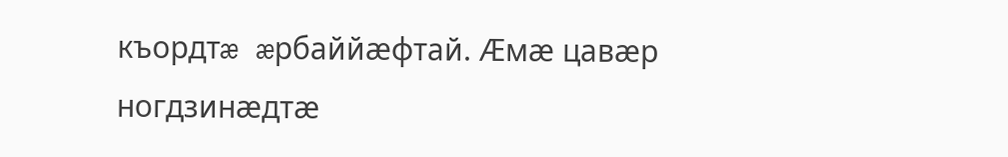къордтæ æрбаййæфтай. Æмæ цавæр ногдзинæдтæ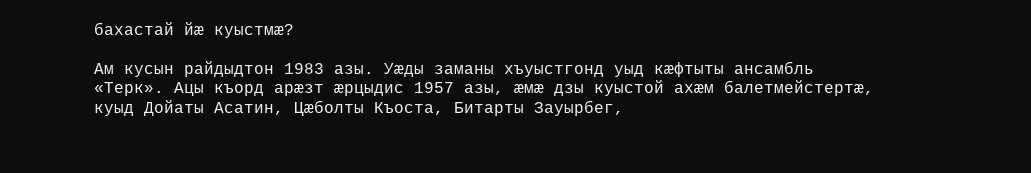бахастай йæ куыстмæ?

Ам кусын райдыдтон 1983 азы. Уæды заманы хъуыстгонд уыд кæфтыты ансамбль «Терк». Ацы къорд арæзт æрцыдис 1957 азы, æмæ дзы куыстой ахæм балетмейстертæ, куыд Дойаты Асатин, Цæболты Къоста, Битарты Зауырбег,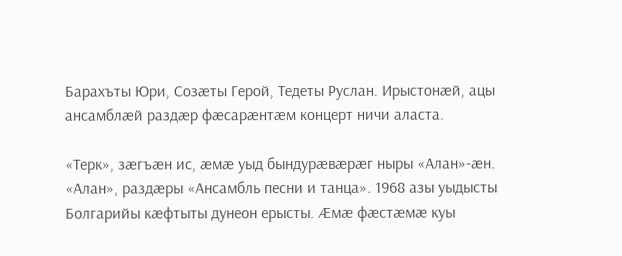Барахъты Юри, Созæты Герой, Тедеты Руслан. Ирыстонæй, ацы ансамблæй раздæр фæсарæнтæм концерт ничи аласта.

«Терк», зæгъæн ис, æмæ уыд бындурæвæрæг ныры «Алан»-æн. «Алан», раздæры «Ансамбль песни и танца». 1968 азы уыдысты Болгарийы кæфтыты дунеон ерысты. Æмæ фæстæмæ куы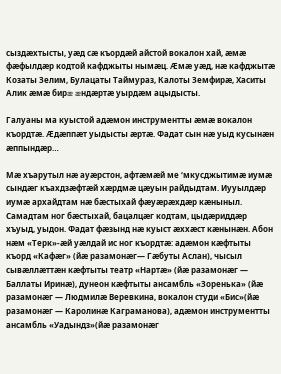сыздæхтысты, уæд сæ къордæй айстой вокалон хай, æмæ фæфылдæр кодтой кафджыты нымæц. Æмæ уæд, нæ кафджытæ Козаты Зелим, Булацаты Таймураз, Калоты Земфирæ, Хаситы Алик æмæ бирæ æндæртæ уырдæм ацыдысты.

Галуаны ма куыстой адæмон инструментты æмæ вокалон къордтæ. Æдæппæт уыдысты æртæ. Фадат сын нæ уыд кусынæн æппындæр…

Мæ хъарутыл нæ ауæрстон, афтæмæй ме ‘мкусджытимæ иумæ сындæг къахдзæфтæй хæрдмæ цæуын райдыдтам. Иууылдæр иумæ архайдтам нæ бæстыхай фæуæрæхдæр кæныныл. Самадтам ног бæстыхай, бацалцæг кодтам, цыдæриддæр хъуыд, уыдон. Фадат фæзынд нæ куыст æххæст кæнынæн. Абон нæм «Терк»-æй уæлдай ис ног къордтæ: адæмон кæфтыты къорд «Кафæг» (йæ разамонæг— Гæбуты Аслан), чысыл сывæллæттæн кæфтыты театр «Нартæ» (йæ разамонæг — Баллаты Иринæ), дунеон кæфтыты ансамбль «Зоренька» (йæ разамонæг — Людмилæ Веревкина, вокалон студи «Бис»(йæ разамонæг — Каролинæ Каграманова), адæмон инструментты ансамбль «Уадындз»(йæ разамонæг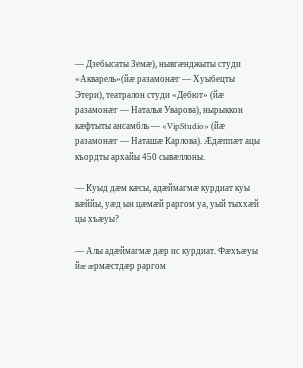— Дзебысаты Земæ), нывгæнджыты студи «Акварель»(йæ разамонæг — Хуыбецты Этери), театралон студи «Дебют» (йæ разамонæг — Наталья Уварова), нырыккон кæфтыты ансамбль — «VipStudio» (йæ разамонæг — Наташæ Карлова). Æдæппæт ацы къордты архайы 450 сывæллоны.

— Куыд дæм кæсы, адæймагмæ курдиат куы вæййы, уæд ын цæмæй раргом уа, уый тыххæй цы хъæуы?

— Алы адæймагмæ дæр ис курдиат. Фæхъæуы йæ æрмæстдæр раргом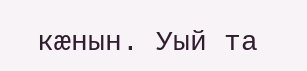кæнын. Уый та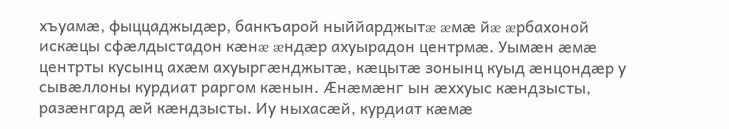хъуамæ, фыццаджыдæр, банкъарой ныййарджытæ æмæ йæ æрбахоной искæцы сфæлдыстадон кæнæ æндæр ахуырадон центрмæ. Уымæн æмæ центрты кусынц ахæм ахуыргæнджытæ, кæцытæ зонынц куыд æнцондæр у сывæллоны курдиат раргом кæнын. Æнæмæнг ын æххуыс кæндзысты, разæнгард æй кæндзысты. Иу ныхасæй, курдиат кæмæ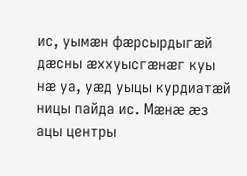ис, уымæн фæрсырдыгæй дæсны æххуысгæнæг куы нæ уа, уæд уыцы курдиатæй ницы пайда ис. Мæнæ æз ацы центры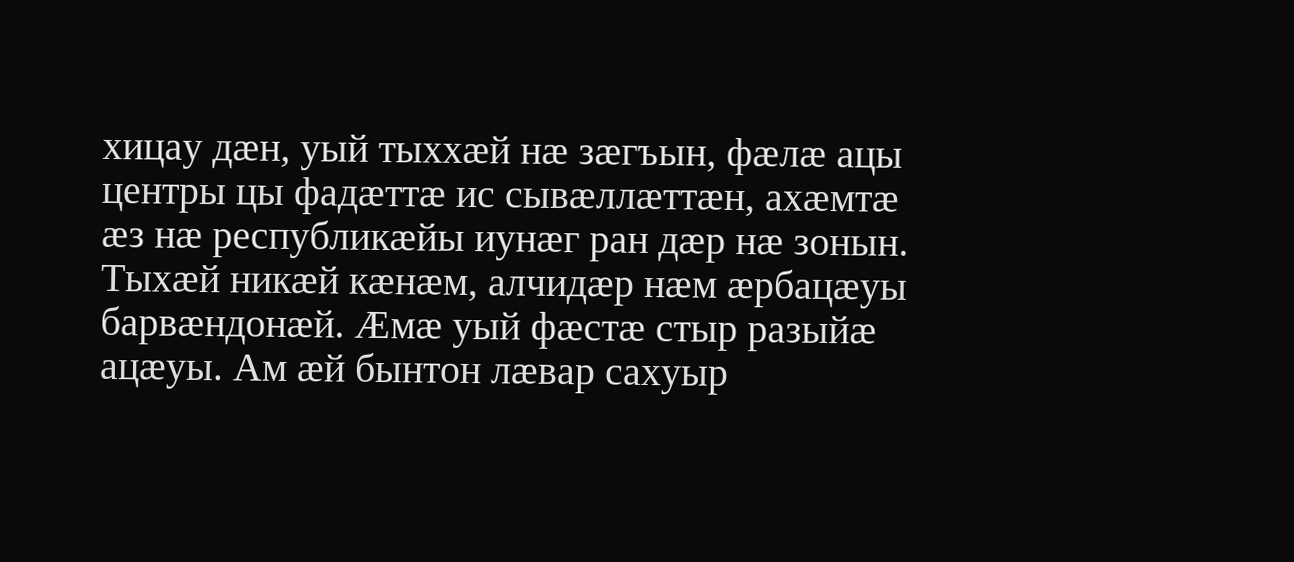хицау дæн, уый тыххæй нæ зæгъын, фæлæ ацы центры цы фадæттæ ис сывæллæттæн, ахæмтæ æз нæ республикæйы иунæг ран дæр нæ зонын. Тыхæй никæй кæнæм, алчидæр нæм æрбацæуы барвæндонæй. Æмæ уый фæстæ стыр разыйæ ацæуы. Ам æй бынтон лæвар сахуыр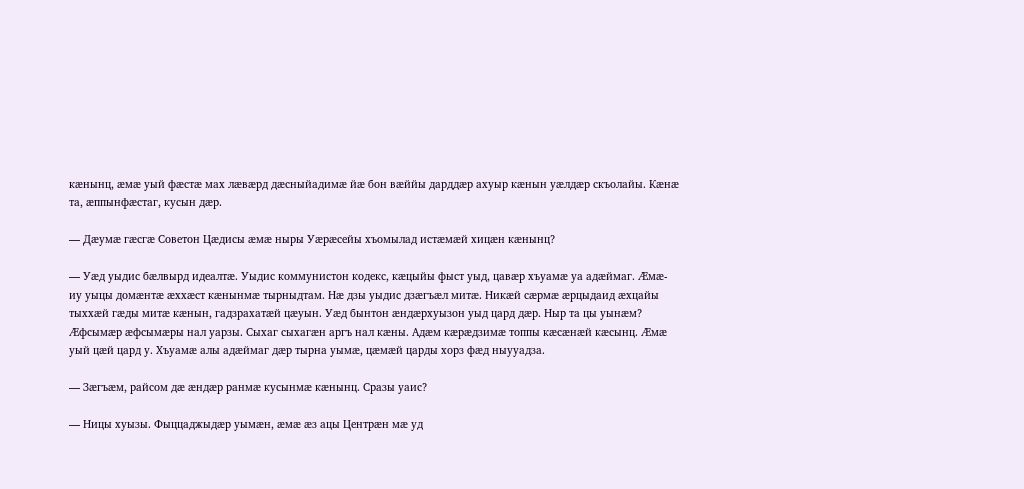кæнынц, æмæ уый фæстæ мах лæвæрд дæсныйадимæ йæ бон вæййы дарддæр ахуыр кæнын уæлдæр скъолайы. Кæнæ та, æппынфæстаг, кусын дæр.

— Дæумæ гæсгæ Советон Цæдисы æмæ ныры Уæрæсейы хъомылад истæмæй хицæн кæнынц?

— Уæд уыдис бæлвырд идеалтæ. Уыдис коммунистон кодекс, кæцыйы фыст уыд, цавæр хъуамæ уа адæймаг. Æмæ-иу уыцы домæнтæ æххæст кæнынмæ тырныдтам. Нæ дзы уыдис дзæгъæл митæ. Никæй сæрмæ æрцыдаид æхцайы тыххæй гæды митæ кæнын, гадзрахатæй цæуын. Уæд бынтон æндæрхуызон уыд цард дæр. Ныр та цы уынæм? Æфсымæр æфсымæры нал уарзы. Сыхаг сыхагæн аргъ нал кæны. Адæм кæрæдзимæ топпы кæсæнæй кæсынц. Æмæ уый цæй цард у. Хъуамæ алы адæймаг дæр тырна уымæ, цæмæй царды хорз фæд ныууадза.

— Зæгъæм, райсом дæ æндæр ранмæ кусынмæ кæнынц. Сразы уаис?

— Ницы хуызы. Фыццаджыдæр уымæн, æмæ æз ацы Центрæн мæ уд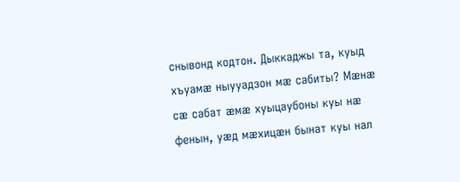снывонд кодтон. Дыккаджы та, куыд хъуамæ ныууадзон мæ сабиты? Мæнæ сæ сабат æмæ хуыцаубоны куы нæ фенын, уæд мæхицæн бынат куы нал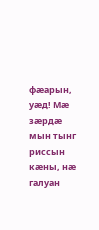фæарын, уæд! Мæ зæрдæ мын тынг риссын кæны, нæ галуан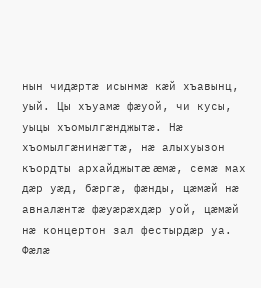нын чидæртæ исынмæ кæй хъавынц, уый. Цы хъуамæ фæуой, чи кусы, уыцы хъомылгæнджытæ. Нæ хъомылгæнинæгтæ, нæ алыхуызон къордты архайджытæ æмæ, семæ мах дæр уæд, бæргæ, фæнды, цæмæй нæ авналæнтæ фæуæрæхдæр уой, цæмæй нæ концертон зал фестырдæр уа. Фæлæ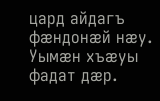цард айдагъ фæндонæй нæу. Уымæн хъæуы фадат дæр.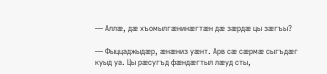— Аллæ, дæ хъомылгæнинæгтæн дæ зæрдæ цы зæгъы?

— Фыццаджыдæр, æнæниз уæнт. Арв сæ сæрмæ сыгъдæг куыд уа. Цы рæсугъд фæндæгтыл лæуд сты,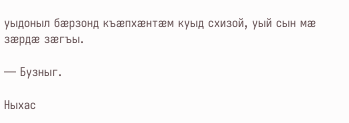уыдоныл бæрзонд къæпхæнтæм куыд схизой, уый сын мæ зæрдæ зæгъы.

— Бузныг.

Ныхас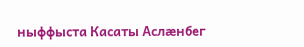ныффыста Касаты Аслæнбег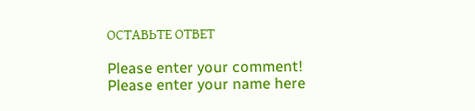ОСТАВЬТЕ ОТВЕТ

Please enter your comment!
Please enter your name here